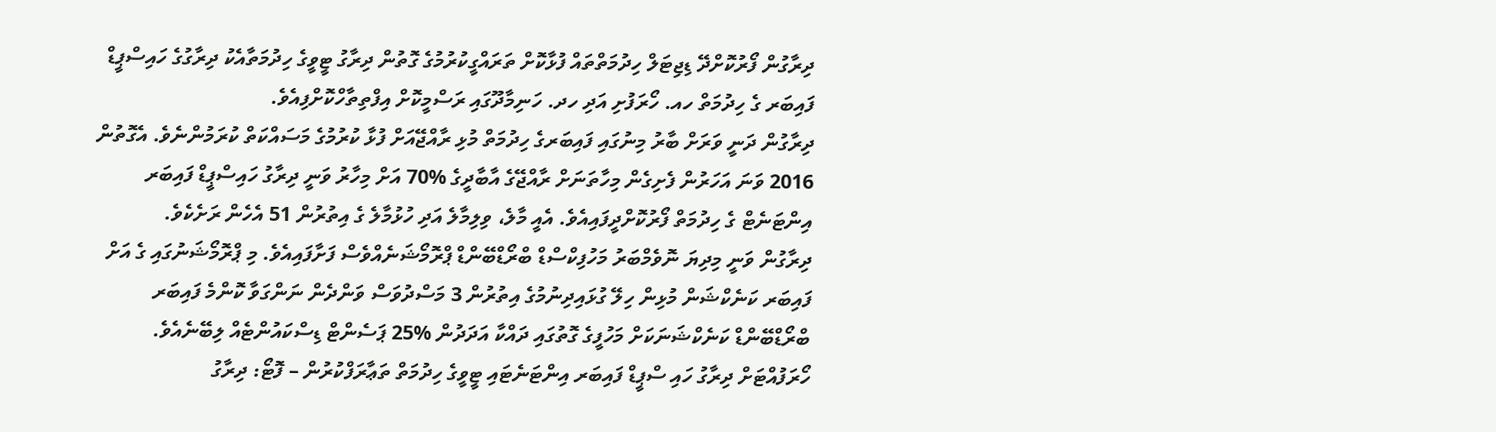ދިރާގުން ފޯރުކޮށްދޭ ޑިޖިޓަލް ހިދުމަތްތައް ފުޅާކޮށް ތަރައްގީކުރުމުގެ ގޮތުން ދިރާގު ޓީވީގެ ހިދުމަތާއެކު ދިރާގުގެ ހައިސްޕީޑް ފައިބަރ ގެ ހިދުމަތް ހއ. ހޯރަފުށި އަދި ހދ. ހަނިމާދޫގައި ރަސްމީކޮށް އިފްތިތާހްކޮށްފިއެވެ.
ދިރާގުން ދަނީ ވަރަށް ބާރު މިނުގައި ފައިބަރގެ ހިދުމަތް މުޅި ރާއްޖޭއަށް ފުޅާ ކުރުމުގެ މަސައްކަތް ކުރަމުންނެވެ. އެގޮތުން 2016 ވަނަ އަހަރުން ފެށިގެން މިހާތަނަށް ރާއްޖޭގެ އާބާދީގެ %70 އަށް މިހާރު ވަނީ ދިރާގު ހައިސްޕީޑް ފައިބަރ އިންޓަނެޓް ގެ ހިދުމަތް ފޯރުކޮށްދީފައިއެވެ. އެއީ މާލެ، ވިލިމާލެ އަދި ހުޅުމާލެ ގެ އިތުރުން 51 އެހެން ރަށެކެވެ.
ދިރާގުން ވަނީ މިދިޔަ ނޮވެމްބަރު މަހުފިކްސްޑް ބްރޯޑްބޭންޑް ޕްރޮމޯޝަނެއްވެސް ފަށާފައިއެވެ. މި ޕްރޮމޯޝަނުގައި ގެ އަށް ފައިބަރ ކަނެކްޝަން މުޅިން ހިލޭ ގުޅައިދިނުމުގެ އިތުރުން 3 މަސްދުވަސް ވަންދެން ނަންގަވާ ކޮންމެ ފައިބަރ ބްރޯޑްބޭންޑް ކަނެކްޝަނަކަށް މަހުފީގެ ގޮތުގައި ދައްކާ އަދަދުން %25 ޕަސެންޓް ޑިސްކައުންޓެއް ލިބޭނެއެވެ.
ހޯރަފުއްޓަށް ދިރާގު ހައި ސްޕީޑް ފައިބަރ އިންޓަނެޓައި ޓީވީގެ ހިދުމަތް ތަޢާރަފްކުރުން – ފޮޓޯ: ދިރާގު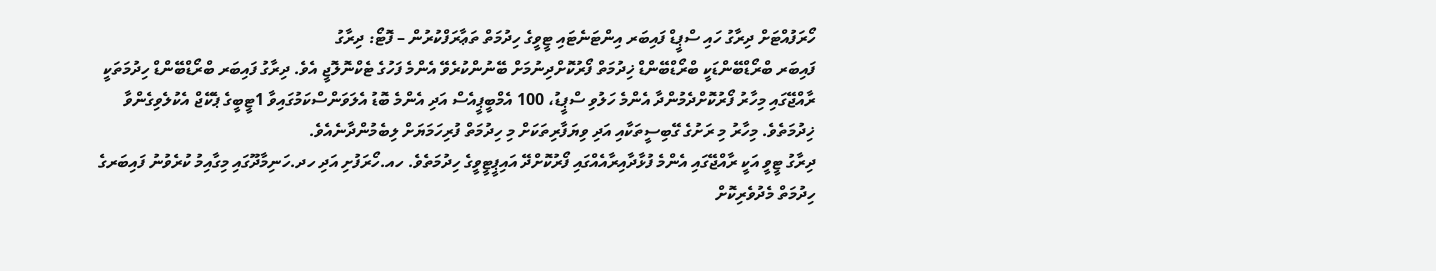ހޯރަފުއްޓަށް ދިރާގު ހައި ސްޕީޑް ފައިބަރ އިންޓަނެޓައި ޓީވީގެ ހިދުމަތް ތަޢާރަފްކުރުން – ފޮޓޯ: ދިރާގު
ފައިބަރ ބްރޯޑްބޭންޑަކީ ބްރޯޑްބޭންޑް ޚިދުމަތް ފޯރުކޮށްދިނުމަށް ބޭނުންކުރެވޭ އެންމެ ފަހުގެ ޓެކްނޮލޮޖީ އެވެ. ދިރާގު ފައިބަރ ބްރޯޑްބޭންޑް ހިދުމަތަކީ ރާއްޖޭގައި މިހާރު ފޯރުކޮށްދެމުންދާ އެންމެ ހަލުވި ސްޕީޑު، 100 އެމްބީޕީއެސް އަދި އެންމެ ބޮޑު އެލަވަންސްކަމުގައިވާ 1ޓީބީގެ ޕެކޭޖް އެކުލެވިގެންވާ ޚިދުމަތެވެ. މިހާރު މި ރަށުގެ ގޭބިސީތަކާއި އަދި ވިޔަފާރިތަކަށް މި ހިދުމަތް ފުރިހަމަޔަށް ލިބެމުންދާނެއެވެ.
ދިރާގު ޓީވީ އަކީ ރާއްޖޭގައި އެންމެ ފުޅާދާއިރާއެއްގައި ފޯރުކޮށްދޭ އައިޕީޓީވީގެ ހިދުމަތެވެ. ހއ.ހޯރަފުށި އަދި ހދ.ހަނިމާދޫގައި މިގާއިމު ކުރެވުނު ފައިބަރގެ ހިދުމަތް މެދުވެރިކޮށް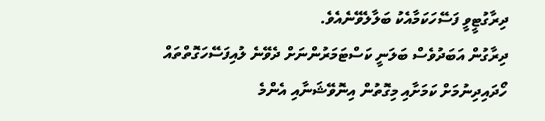ދިރާގުޓީވީ ފަސޭހަކަމާއެކު ބަލާލެވޭނެއެވެ.
ދިރާގުން އަބަދުވެސް ބަލަނީ ކަސްޓަމަރުންނަށް ދެވޭނެ ލުއިފަސޭހަގޮތްތައް ހޯދައިދިނުމަށް ކަމަށާއި މިގޮތުން އިނޮވޭޝަނާއި އެންމެ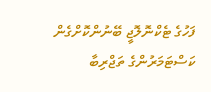ފަހުގެ ޓެކްނޮލޮޖީ ބޭނުންކޮށްގެން ކަސްޓަމަރުންގެ ތަޖްރިބާ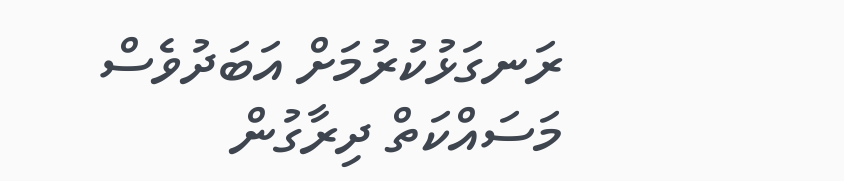ރަނގަޅުކުރުމަށް އަބަދުވެސް މަސައްކަތް ދިރާގުން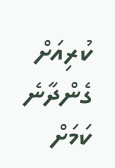ކުރިއަށް ގެންދާނެ ކަމަށް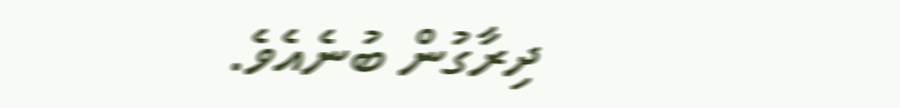ދިރާގުން ބުނެއެވެ.